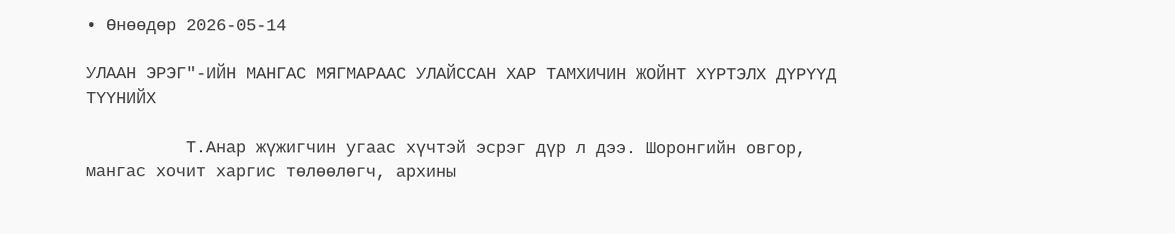• Өнөөдөр 2026-05-14

УЛААН ЭРЭГ"-ИЙН МАНГАС МЯГМАРААС УЛАЙССАН ХАР ТАМХИЧИН ЖОЙНТ ХҮРТЭЛХ ДҮРҮҮД ТҮҮНИЙХ

          Т.Анар жүжигчин угаас хүчтэй эсрэг дүр л дээ. Шоронгийн овгор, мангас хочит харгис төлөөлөгч, архины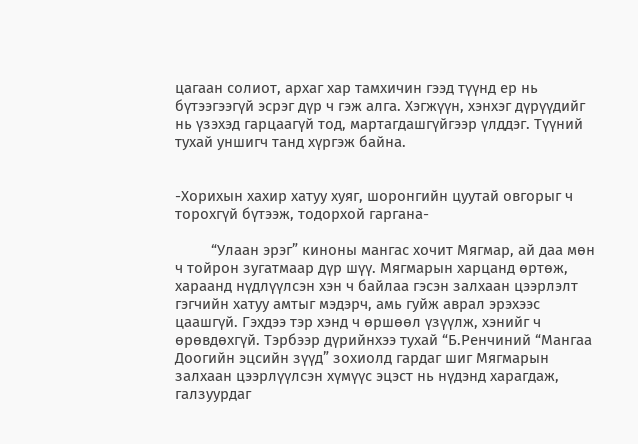цагаан солиот, архаг хар тамхичин гээд түүнд ер нь бүтээгээгүй эсрэг дүр ч гэж алга. Хэгжүүн, хэнхэг дүрүүдийг нь үзэхэд гарцаагүй тод, мартагдашгүйгээр үлддэг. Түүний тухай уншигч танд хүргэж байна.


-Хорихын хахир хатуу хуяг, шоронгийн цуутай овгорыг ч торохгүй бүтээж, тодорхой гаргана-

         “Улаан эрэг” киноны мангас хочит Мягмар, ай даа мөн ч тойрон зугатмаар дүр шүү. Мягмарын харцанд өртөж, хараанд нүдлүүлсэн хэн ч байлаа гэсэн залхаан цээрлэлт гэгчийн хатуу амтыг мэдэрч, амь гуйж аврал эрэхээс цаашгүй. Гэхдээ тэр хэнд ч өршөөл үзүүлж, хэнийг ч өрөвдөхгүй. Тэрбээр дүрийнхээ тухай “Б.Ренчиний “Мангаа Доогийн эцсийн зүүд” зохиолд гардаг шиг Мягмарын залхаан цээрлүүлсэн хүмүүс эцэст нь нүдэнд харагдаж, галзуурдаг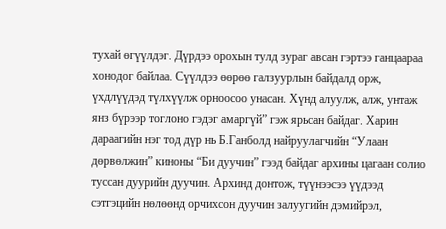тухай өгүүлдэг. Дүрдээ орохын тулд зураг авсан гэртээ ганцаараа хонодог байлаа. Сүүлдээ өөрөө галзуурлын байдалд орж, үхдлүүдэд түлхүүлж орноосоо унасан. Хүнд алуулж, алж, унтаж янз бүрээр тоглоно гэдэг амаргүй” гэж ярьсан байдаг. Харин дараагийн нэг тод дүр нь Б.Ганболд найруулагчийн “Улаан дөрвөлжин” киноны “Би дуучин” гээд байдаг архины цагаан солио туссан дуурийн дуучин. Архинд донтож, түүнээсээ үүдээд сэтгэцийн нөлөөнд орчихсон дуучин залуугийн дэмийрэл,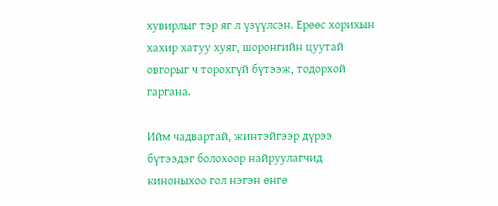хувирлыг тэр яг л үзүүлсэн. Ерөөс хорихын хахир хатуу хуяг, шоронгийн цуутай овгорыг ч торохгүй бүтээж, тодорхой гаргана.

Ийм чадвартай, жинтэйгээр дүрээ бүтээдэг болохоор найруулагчид киноныхоо гол нэгэн өнгө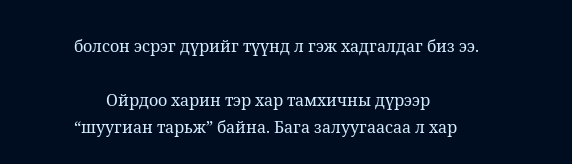болсон эсрэг дүрийг түүнд л гэж хадгалдаг биз ээ.

        Ойрдоо харин тэр хар тамхичны дүрээр “шуугиан тарьж” байна. Бага залуугаасаа л хар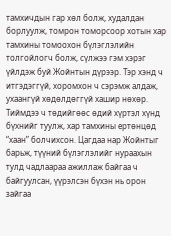тамхичдын гар хөл болж, худалдан борлуулж, томрон томорсоор хотын хар тамхины томоохон бүлэглэлийн толгойлогч болж, сүлжээ гэм хэрэг үйлдэж буй Жойнтын дүрээр. Тэр хэнд ч итгэдэггүй, хоромхон ч сэрэмж алдаж, ухаангүй хөдөлдөггүй хашир нөхөр. Тиймдээ ч төдийгөөс өдий хүртэл хүнд бүхнийг туулж, хар тамхины ертөнцөд “хаан” болчихсон. Цагдаа нар Жойнтыг барьж, түүний бүлэглэлийг нураахын тулд чадлаараа ажиллаж байгаа ч байгуулсан, үүрэлсэн бүхэн нь орон зайгаа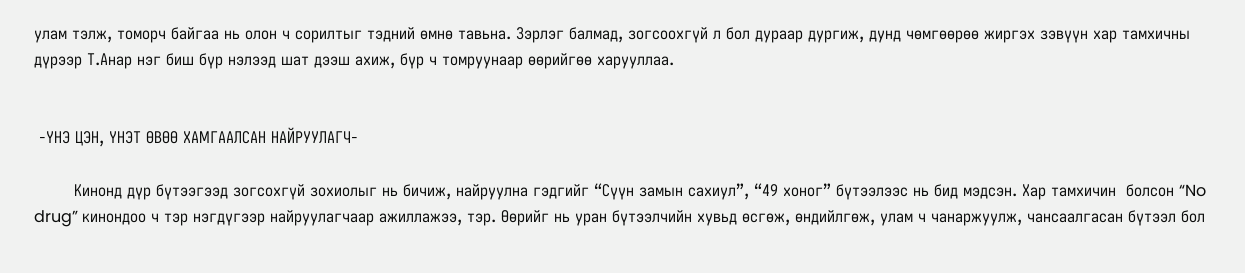улам тэлж, томорч байгаа нь олон ч сорилтыг тэдний өмнө тавьна. Зэрлэг балмад, зогсоохгүй л бол дураар дургиж, дунд чөмгөөрөө жиргэх зэвүүн хар тамхичны дүрээр Т.Анар нэг биш бүр нэлээд шат дээш ахиж, бүр ч томруунаар өөрийгөө харууллаа.


 -ҮНЭ ЦЭН, ҮНЭТ ӨВӨӨ ХАМГААЛСАН НАЙРУУЛАГЧ-

        Кинонд дүр бүтээгээд зогсохгүй зохиолыг нь бичиж, найруулна гэдгийг “Сүүн замын сахиул”, “49 хоног” бүтээлээс нь бид мэдсэн. Хар тамхичин  болсон “No drug” кинондоо ч тэр нэгдүгээр найруулагчаар ажиллажээ, тэр. Өөрийг нь уран бүтээлчийн хувьд өсгөж, өндийлгөж, улам ч чанаржуулж, чансаалгасан бүтээл бол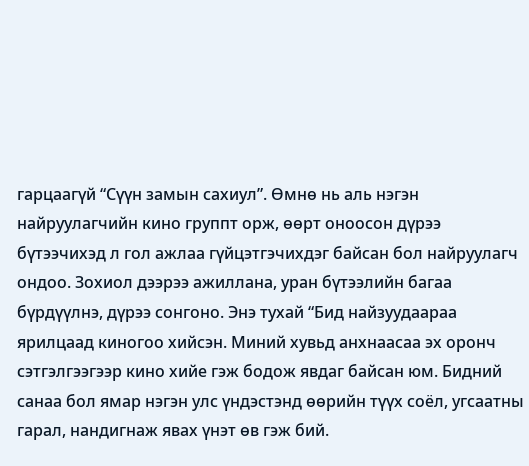гарцаагүй “Сүүн замын сахиул”. Өмнө нь аль нэгэн найруулагчийн кино группт орж, өөрт оноосон дүрээ бүтээчихэд л гол ажлаа гүйцэтгэчихдэг байсан бол найруулагч ондоо. Зохиол дээрээ ажиллана, уран бүтээлийн багаа бүрдүүлнэ, дүрээ сонгоно. Энэ тухай “Бид найзуудаараа ярилцаад киногоо хийсэн. Миний хувьд анхнаасаа эх оронч сэтгэлгээгээр кино хийе гэж бодож явдаг байсан юм. Бидний санаа бол ямар нэгэн улс үндэстэнд өөрийн түүх соёл, угсаатны гарал, нандигнаж явах үнэт өв гэж бий.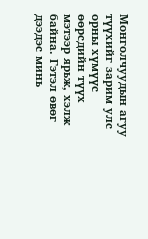Монголчуудын агуу түүхийг зарим улс орны хүмүүс өөрсдийн түүх мэтээр ярьж, хэлж байна. Гэтэл өвөг дээдэс минь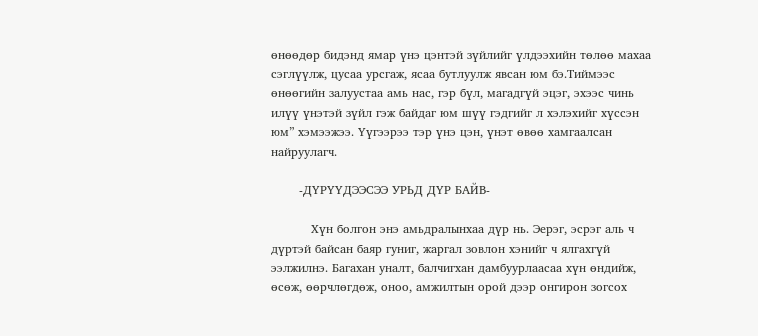өнөөдөр бидэнд ямар үнэ цэнтэй зүйлийг үлдээхийн төлөө махаа сэглүүлж, цусаа урсгаж, ясаа бутлуулж явсан юм бэ.Тиймээс өнөөгийн залуустаа амь нас, гэр бүл, магадгүй эцэг, эхээс чинь илүү үнэтэй зүйл гэж байдаг юм шүү гэдгийг л хэлэхийг хүссэн юм” хэмээжээ. Үүгээрээ тэр үнэ цэн, үнэт өвөө хамгаалсан найруулагч.

       -ДҮРҮҮДЭЭСЭЭ УРЬД ДҮР БАЙВ-

          Хүн болгон энэ амьдралынхаа дүр нь. Эерэг, эсрэг аль ч дүртэй байсан баяр гуниг, жаргал зовлон хэнийг ч ялгахгүй ээлжилнэ. Багахан уналт, балчигхан дамбуурлаасаа хүн өндийж, өсөж, өөрчлөгдөж, оноо, амжилтын орой дээр онгирон зогсох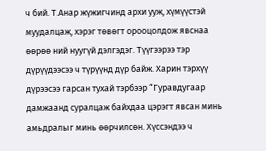ч бий. Т.Анар жүжигчинд архи ууж, хүмүүстэй муудалцаж, хэрэг төвөгт орооцолдож явснаа өөрөө ний нуугүй дэлгэдэг. Түүгээрээ тэр дүрүүдээсээ ч түрүүнд дүр байж. Харин тэрхүү дүрээсээ гарсан тухай тэрбээр “Гуравдугаар дамжаанд суралцаж байхдаа цэрэгт явсан минь амьдралыг минь өөрчилсөн. Хүссэндээ ч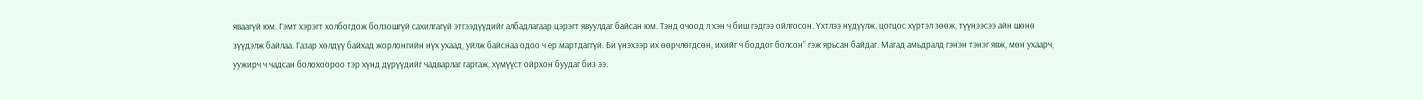яваагүй юм. Гэмт хэрэгт холбогдож болзошгүй сахилгагүй этгээдүүдийг албадлагаар цэрэгт явуулдаг байсан юм. Тэнд очоод л хэн ч биш гэдгээ ойлгосон. Үхтлээ нүдүүлж, цогцос хүртэл зөөж, түүнээсээ айн шөнө зүүдэлж байлаа. Газар хөлдүү байхад жорлонгийн нүх ухаад, уйлж байснаа одоо ч ер мартдаггүй. Би үнэхээр их өөрчлөгдсөн, ихийг ч боддог болсон” гэж ярьсан байдаг. Магад амьдралд гэнэн тэнэг явж, мөн ухаарч, уужирч ч чадсан болохоороо тэр хүнд дүрүүдийг чадварлаг гаргаж, хүмүүст ойрхон буудаг биз ээ.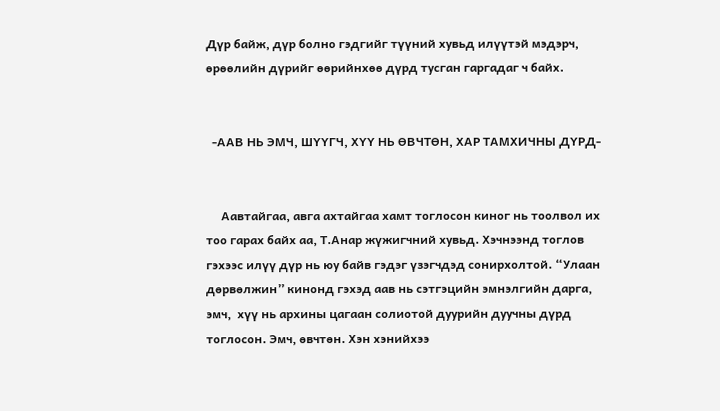Дүр байж, дүр болно гэдгийг түүний хувьд илүүтэй мэдэрч, өрөөлийн дүрийг өөрийнхөө дүрд тусган гаргадаг ч байх.


  -ААВ НЬ ЭМЧ, ШҮҮГЧ, ХҮҮ НЬ ӨВЧТӨН, ХАР ТАМХИЧНЫ ДҮРД-


     Аавтайгаа, авга ахтайгаа хамт тоглосон киног нь тоолвол их тоо гарах байх аа, Т.Анар жүжигчний хувьд. Хэчнээнд тоглов гэхээс илүү дүр нь юу байв гэдэг үзэгчдэд сонирхолтой. “Улаан дөрвөлжин” кинонд гэхэд аав нь сэтгэцийн эмнэлгийн дарга, эмч,  хүү нь архины цагаан солиотой дуурийн дуучны дүрд тоглосон. Эмч, өвчтөн. Хэн хэнийхээ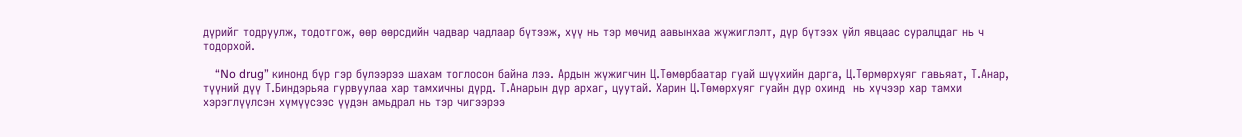дүрийг тодруулж, тодотгож, өөр өөрсдийн чадвар чадлаар бүтээж, хүү нь тэр мөчид аавынхаа жүжиглэлт, дүр бүтээх үйл явцаас суралцдаг нь ч тодорхой.

    “No drug” кинонд бүр гэр бүлээрээ шахам тоглосон байна лээ. Ардын жүжигчин Ц.Төмөрбаатар гуай шүүхийн дарга, Ц.Төрмөрхуяг гавьяат, Т.Анар, түүний дүү Т.Биндэрьяа гурвуулаа хар тамхичны дүрд. Т.Анарын дүр архаг, цуутай. Харин Ц.Төмөрхуяг гуайн дүр охинд  нь хүчээр хар тамхи хэрэглүүлсэн хүмүүсээс үүдэн амьдрал нь тэр чигээрээ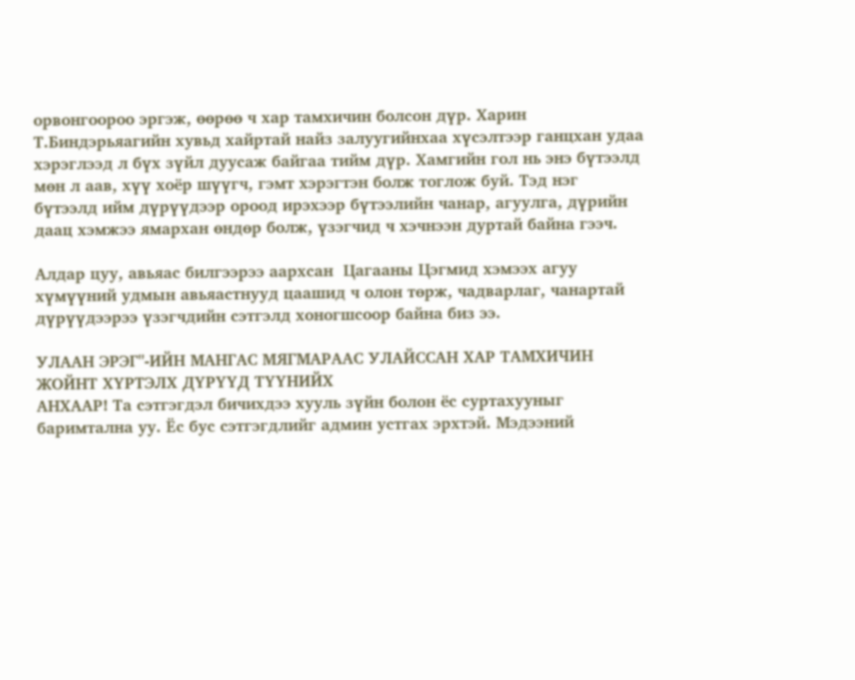орвонгоороо эргэж, өөрөө ч хар тамхичин болсон дүр. Харин Т.Биндэрьяагийн хувьд хайртай найз залуугийнхаа хүсэлтээр ганцхан удаа хэрэглээд л бүх зүйл дуусаж байгаа тийм дүр. Хамгийн гол нь энэ бүтээлд мөн л аав, хүү хоёр шүүгч, гэмт хэрэгтэн болж тоглож буй. Тэд нэг бүтээлд ийм дүрүүдээр ороод ирэхээр бүтээлийн чанар, агуулга, дүрийн даац хэмжээ ямархан өндөр болж, үзэгчид ч хэчнээн дуртай байна гээч.

Алдар цуу, авьяас билгээрээ аархсан  Цагааны Цэгмид хэмээх агуу хүмүүний удмын авьяастнууд цаашид ч олон төрж, чадварлаг, чанартай дүрүүдээрээ үзэгчдийн сэтгэлд хоногшсоор байна биз ээ.

УЛААН ЭРЭГ"-ИЙН МАНГАС МЯГМАРААС УЛАЙССАН ХАР ТАМХИЧИН ЖОЙНТ ХҮРТЭЛХ ДҮРҮҮД ТҮҮНИЙХ
АНХААР! Та сэтгэгдэл бичихдээ хууль зүйн болон ёс суртахууныг баримтална уу. Ёс бус сэтгэгдлийг админ устгах эрхтэй. Мэдээний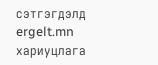сэтгэгдэлд ergelt.mn хариуцлага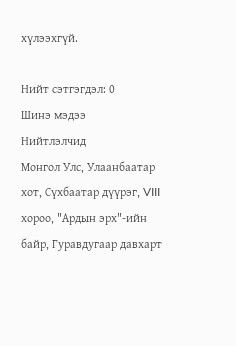хүлээхгүй.

Нийт сэтгэгдэл: 0
Шинэ мэдээ
Нийтлэлчид
Монгол Улс, Улаанбаатар хот, Сүхбаатар дүүрэг, VIII хороо, "Ардын эрх"-ийн байр, Гуравдугаар давхарт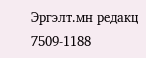Эргэлт.мн редакц
7509-1188